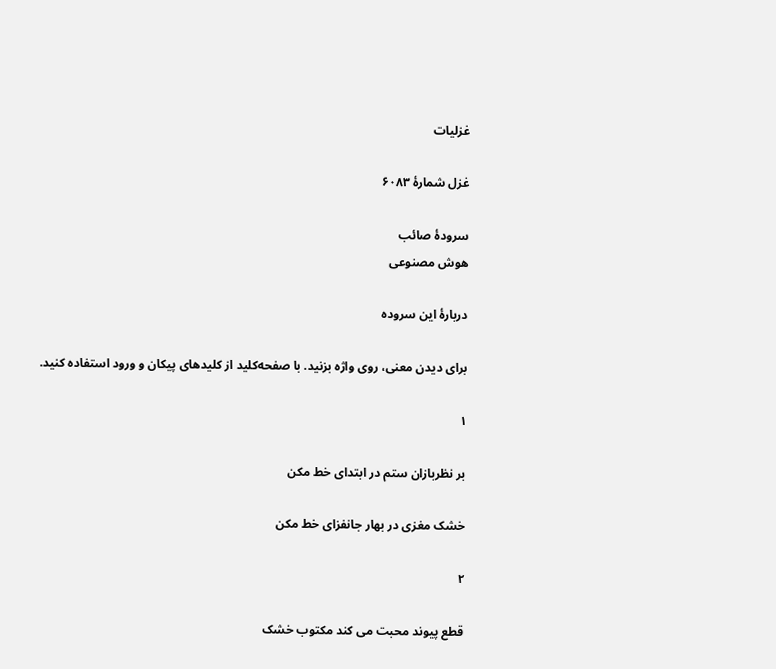غزلیات

غزل شمارهٔ ۶۰۸۳

سرودهٔ صائب
هوش مصنوعی

دربارهٔ این سروده

برای دیدن معنی، روی واژه بزنید. با صفحه‌کلید از کلیدهای پیکان و ورود استفاده کنید.

۱

بر نظربازان ستم در ابتدای خط مکن

خشک مغزی در بهار جانفزای خط مکن

۲

قطع پیوند محبت می کند مکتوب خشک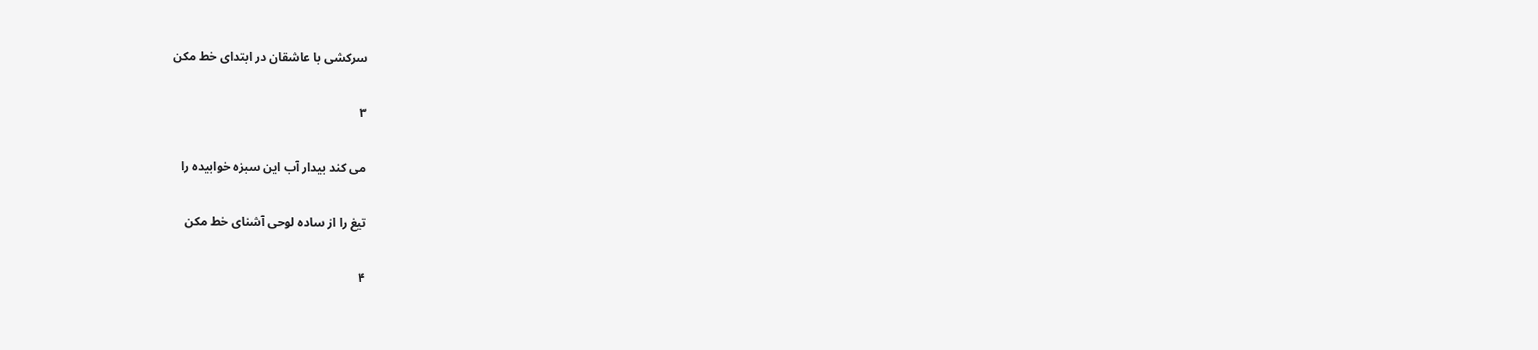سرکشی با عاشقان در ابتدای خط مکن

۳

می کند بیدار آب این سبزه خوابیده را

تیغ را از ساده لوحی آشنای خط مکن

۴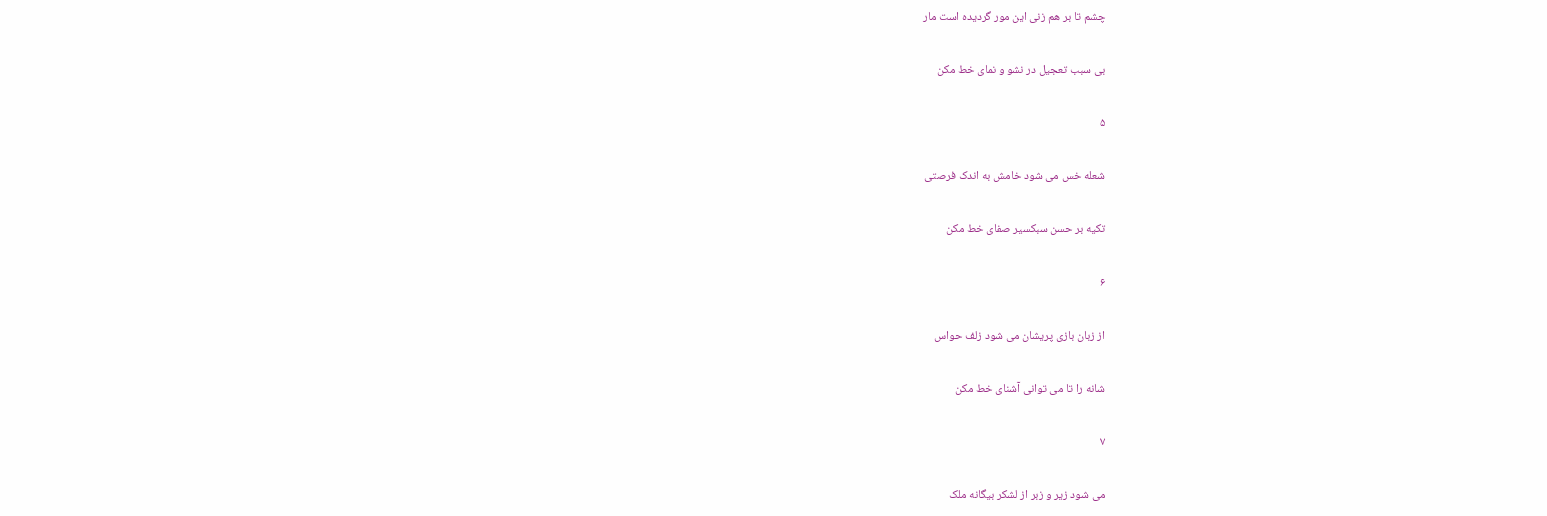چشم تا بر هم زنی این مور گردیده است مار

بی سبب تعجیل در نشو و نمای خط مکن

۵

شعله خس می شود خامش به اندک فرصتی

تکیه بر حسن سبکسیر صفای خط مکن

۶

از زبان بازی پریشان می شود زلف حواس

شانه را تا می توانی آشنای خط مکن

۷

می شود زیر و زبر از لشکر بیگانه ملک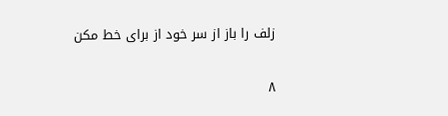زلف را باز از سر خود از برای خط مکن

۸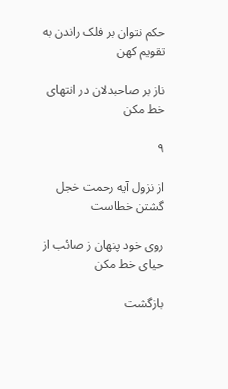حکم نتوان بر فلک راندن به تقویم کهن

ناز بر صاحبدلان در انتهای خط مکن

۹

از نزول آیه رحمت خجل گشتن خطاست

روی خود پنهان ز صائب از حیای خط مکن

بازگشت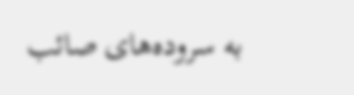به سروده‌های صائب